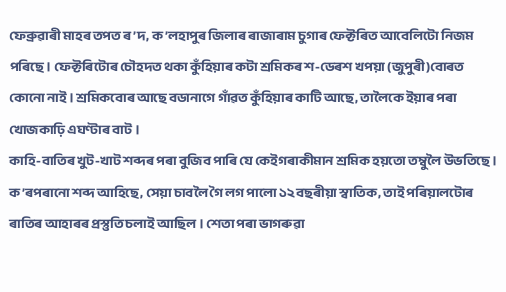ফেব্ৰুৱাৰী মাহৰ তপত ৰ’দ, ক’লহাপুৰ জিলাৰ ৰাজাৰাম চুগাৰ ফেক্টৰিত আবেলিটো নিজম পৰিছে। ফেক্টৰিটোৰ চৌহদত থকা কুঁহিয়াৰ কটা শ্ৰমিকৰ শ-ডেৰশ খপয়া (জুপুৰী)বোৰত কোনো নাই। শ্ৰমিকবোৰ আছে বডানাগে গাঁৱত কুঁহিয়াৰ কাটি আছে, তালৈকে ইয়াৰ পৰা খোজকাঢ়ি এঘণ্টাৰ বাট।
কাহি-বাতিৰ খুট-খাট শব্দৰ পৰা বুজিব পাৰি যে কেইগৰাকীমান শ্ৰমিক হয়তো তম্বুলৈ উভতিছে। ক’ৰপৰানো শব্দ আহিছে, সেয়া চাবলৈ গৈ লগ পালো ১২ বছৰীয়া স্বাতিক, তাই পৰিয়ালটোৰ ৰাতিৰ আহাৰৰ প্ৰস্তুতি চলাই আছিল। শেতা পৰা ভাগৰুৱা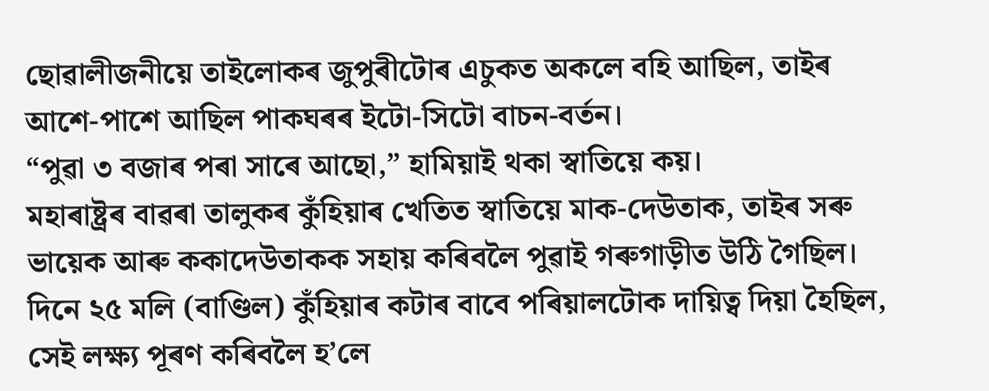ছোৱালীজনীয়ে তাইলোকৰ জুপুৰীটোৰ এচুকত অকলে বহি আছিল, তাইৰ আশে-পাশে আছিল পাকঘৰৰ ইটো-সিটো বাচন-বৰ্তন।
“পুৱা ৩ বজাৰ পৰা সাৰে আছো,” হামিয়াই থকা স্বাতিয়ে কয়।
মহাৰাষ্ট্ৰৰ বাৱৰা তালুকৰ কুঁহিয়াৰ খেতিত স্বাতিয়ে মাক-দেউতাক, তাইৰ সৰু ভায়েক আৰু ককাদেউতাকক সহায় কৰিবলৈ পুৱাই গৰুগাড়ীত উঠি গৈছিল। দিনে ২৫ মলি (বাণ্ডিল) কুঁহিয়াৰ কটাৰ বাবে পৰিয়ালটোক দায়িত্ব দিয়া হৈছিল, সেই লক্ষ্য পূৰণ কৰিবলৈ হ’লে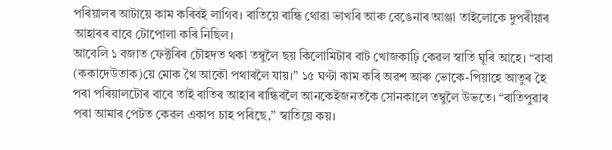পৰিয়ালৰ আটায়ে কাম কৰিবই লাগিব। ৰাতিয়ে ৰান্ধি থোৱা ভাখৰি আৰু বেঙেনাৰ আঞ্জা তাইলোকে দুপৰীয়াৰ আহাৰৰ বাবে টোপোলা কৰি নিছিল।
আবেলি ১ বজাত ফেক্টৰিৰ চৌহদত থকা তম্বুলৈ ছয় কিলোমিটাৰ বাট খোজকাঢ়ি কেৱল স্বাতি ঘূৰি আহে। “বাবা (ককাদেউতাক)য়ে মোক থৈ আকৌ পথাৰলৈ যায়।” ১৫ ঘণ্টা কাম কৰি অৱশ আৰু ভোকে-পিয়াহে আতুৰ হৈ পৰা পৰিয়ালটোৰ বাবে তাই ৰাতিৰ আহাৰ ৰান্ধিবলৈ আনকেইজনতকৈ সোনকালে তম্বুলৈ উভতে। “ৰাতিপুৱাৰ পৰা আমাৰ পেটত কেৱল একাপ চাহ পৰিছে,” স্বাতিয়ে কয়।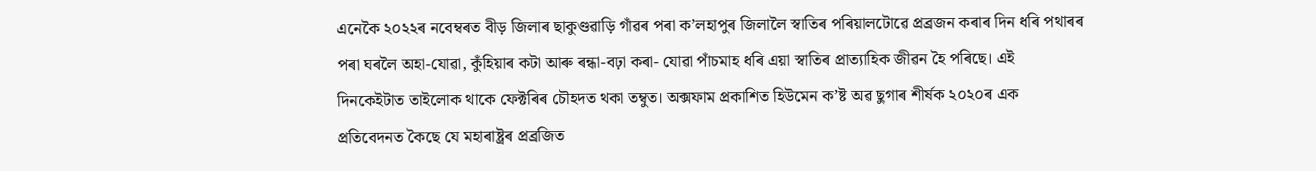এনেকৈ ২০২২ৰ নবেম্বৰত বীড় জিলাৰ ছাকুণ্ডৱাড়ি গাঁৱৰ পৰা ক’লহাপুৰ জিলালৈ স্বাতিৰ পৰিয়ালটোৱে প্ৰব্ৰজন কৰাৰ দিন ধৰি পথাৰৰ পৰা ঘৰলৈ অহা-যোৱা, কুঁহিয়াৰ কটা আৰু ৰন্ধা-বঢ়া কৰা- যোৱা পাঁচমাহ ধৰি এয়া স্বাতিৰ প্ৰাত্যাহিক জীৱন হৈ পৰিছে। এই দিনকেইটাত তাইলোক থাকে ফেক্টৰিৰ চৌহদত থকা তম্বুত। অক্সফাম প্ৰকাশিত হিউমেন ক’ষ্ট অৱ ছুগাৰ শীৰ্ষক ২০২০ৰ এক প্ৰতিবেদনত কৈছে যে মহাৰাষ্ট্ৰৰ প্ৰব্ৰজিত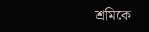শ্ৰমিকে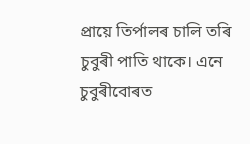প্ৰায়ে তিৰ্পালৰ চালি তৰি চুবুৰী পাতি থাকে। এনে চুবুৰীবোৰত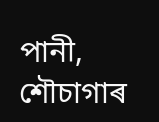পানী, শৌচাগাৰ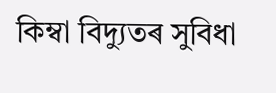কিম্বা বিদ্যুতৰ সুবিধা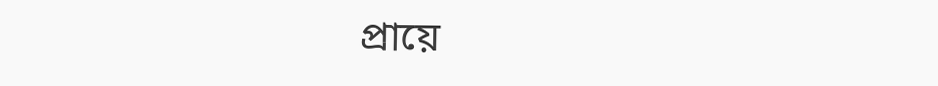প্ৰায়ে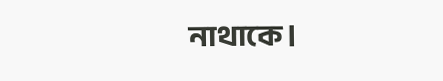নাথাকে।